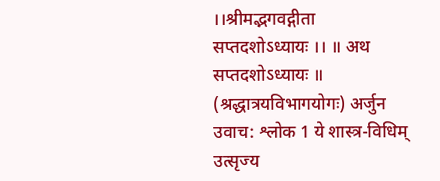।।श्रीमद्भगवद्गीता सप्तदशोऽध्यायः ।। ॥ अथ सप्तदशोऽध्यायः ॥ (श्रद्धात्रयविभागयोगः) अर्जुन उवाच: श्लोक 1 ये शास्त्र-विधिम् उत्सृज्य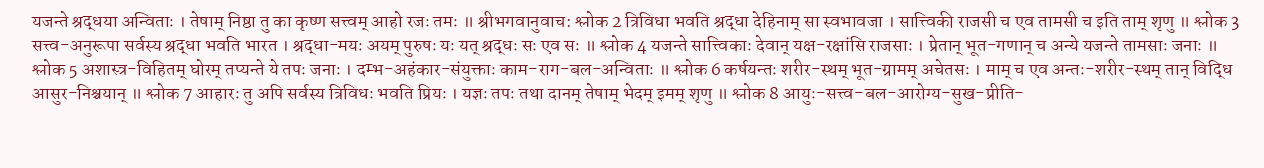यजन्ते श्रद्धया अन्विताः । तेषाम् निष्ठा तु का कृष्ण सत्त्वम् आहो रजः तमः ॥ श्रीभगवानुवाच: श्लोक 2 त्रिविधा भवति श्रद्धा देहिनाम् सा स्वभावजा । सात्त्विकी राजसी च एव तामसी च इति ताम् शृणु ॥ श्लोक 3 सत्त्व-अनुरूपा सर्वस्य श्रद्धा भवति भारत । श्रद्धा-मयः अयम् पुरुषः यः यत् श्रद्धः सः एव सः ॥ श्लोक 4 यजन्ते सात्त्विकाः देवान् यक्ष-रक्षांसि राजसाः । प्रेतान् भूत-गणान् च अन्ये यजन्ते तामसाः जनाः ॥ श्लोक 5 अशास्त्र-विहितम् घोरम् तप्यन्ते ये तपः जनाः । दम्भ-अहंकार-संयुक्ताः काम-राग-बल-अन्विताः ॥ श्लोक 6 कर्षयन्तः शरीर-स्थम् भूत-ग्रामम् अचेतसः । माम् च एव अन्तः-शरीर-स्थम् तान् विद्धि आसुर-निश्चयान् ॥ श्लोक 7 आहारः तु अपि सर्वस्य त्रिविधः भवति प्रियः । यज्ञः तपः तथा दानम् तेषाम् भेदम् इमम् शृणु ॥ श्लोक 8 आयुः-सत्त्व-बल-आरोग्य-सुख-प्रीति-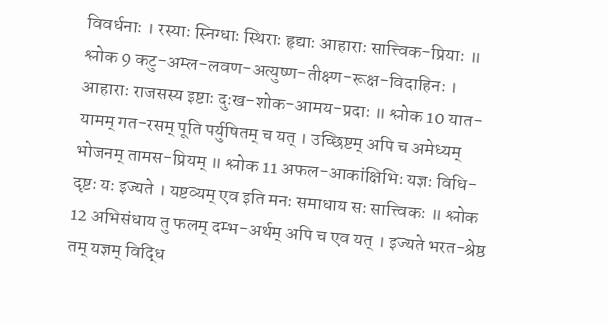विवर्धनाः । रस्याः स्निग्धाः स्थिराः हृद्याः आहाराः सात्त्विक-प्रियाः ॥ श्लोक 9 कटु-अम्ल-लवण-अत्युष्ण-तीक्ष्ण-रूक्ष-विदाहिनः । आहाराः राजसस्य इष्टाः दुःख-शोक-आमय-प्रदाः ॥ श्लोक 10 यात-यामम् गत-रसम् पूति पर्युषितम् च यत् । उच्छिष्टम् अपि च अमेध्यम् भोजनम् तामस-प्रियम् ॥ श्लोक 11 अफल-आकांक्षिभिः यज्ञः विधि-दृष्टः यः इज्यते । यष्टव्यम् एव इति मनः समाधाय सः सात्त्विकः ॥ श्लोक 12 अभिसंधाय तु फलम् दम्भ-अर्थम् अपि च एव यत् । इज्यते भरत-श्रेष्ठ तम् यज्ञम् विद्धि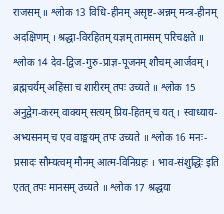राजसम् ॥ श्लोक 13 विधि-हीनम् असृष्ट-अन्नम् मन्त्र-हीनम् अदक्षिणम् । श्रद्धा-विरहितम् यज्ञम् तामसम् परिचक्षते ॥ श्लोक 14 देव-द्विज-गुरु-प्राज्ञ-पूजनम् शौचम् आर्जवम् । ब्रह्मचर्यम् अहिंसा च शारीरम् तपः उच्यते ॥ श्लोक 15 अनुद्वेग-करम् वाक्यम् सत्यम् प्रिय-हितम् च यत् । स्वाध्याय-अभ्यसनम् च एव वाङ्मयम् तपः उच्यते ॥ श्लोक 16 मनः-प्रसादः सौम्यत्वम् मौनम् आत्म-विनिग्रहः । भाव-संशुद्धिः इति एतत् तपः मानसम् उच्यते ॥ श्लोक 17 श्रद्धया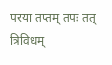परया तप्तम् तपः तत् त्रिविधम्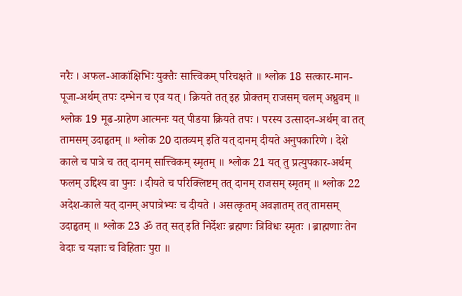नरैः । अफल-आकांक्षिभिः युक्तैः सात्त्विकम् परिचक्षते ॥ श्लोक 18 सत्कार-मान-पूजा-अर्थम् तपः दम्भेन च एव यत् । क्रियते तत् इह प्रोक्तम् राजसम् चलम् अध्रुवम् ॥ श्लोक 19 मूढ-ग्राहेण आत्मनः यत् पीडया क्रियते तपः । परस्य उत्सादन-अर्थम् वा तत् तामसम् उदाहृतम् ॥ श्लोक 20 दातव्यम् इति यत् दानम् दीयते अनुपकारिणे । देशे काले च पात्रे च तत् दानम् सात्त्विकम् स्मृतम् ॥ श्लोक 21 यत् तु प्रत्युपकार-अर्थम् फलम् उद्दिश्य वा पुनः । दीयते च परिक्लिष्टम् तत् दानम् राजसम् स्मृतम् ॥ श्लोक 22 अदेश-काले यत् दानम् अपात्रेभ्यः च दीयते । असत्कृतम् अवज्ञातम् तत् तामसम् उदाहृतम् ॥ श्लोक 23 ॐ तत् सत् इति निर्देशः ब्रह्मणः त्रिविधः स्मृतः । ब्राह्मणाः तेन वेदाः च यज्ञाः च विहिताः पुरा ॥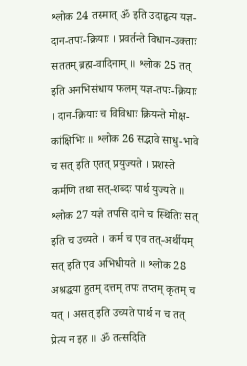श्लोक 24 तस्मात् ॐ इति उदाहृत्य यज्ञ-दान-तपः-क्रियाः । प्रवर्तन्ते विधान-उक्ताः सततम् ब्रह्म-वादिनाम् ॥ श्लोक 25 तत् इति अनभिसंधाय फलम् यज्ञ-तपः-क्रियाः । दान-क्रियाः च विविधाः क्रियन्ते मोक्ष-कांक्षिभिः ॥ श्लोक 26 सद्भावे साधु-भावे च सत् इति एतत् प्रयुज्यते । प्रशस्ते कर्मणि तथा सत्-शब्दः पार्थ युज्यते ॥ श्लोक 27 यज्ञे तपसि दाने च स्थितिः सत् इति च उच्यते । कर्म च एव तत्-अर्थीयम् सत् इति एव अभिधीयते ॥ श्लोक 28 अश्रद्धया हुतम् दत्तम् तपः तप्तम् कृतम् च यत् । असत् इति उच्यते पार्थ न च तत् प्रेत्य न इह ॥ ॐ तत्सदिति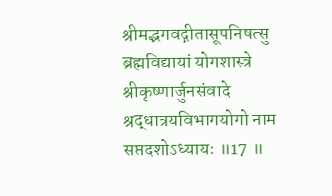श्रीमद्भगवद्गीतासूपनिषत्सु ब्रह्मविद्यायां योगशास्त्रे श्रीकृष्णार्जुनसंवादे श्रद्धात्रयविभागयोगो नाम सप्तदशोऽध्यायः ॥17 ॥